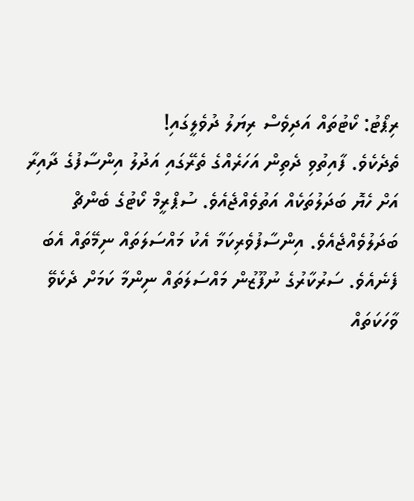ރިޕޯޓު: ކޯޓުތައް އަދިވެސް ރިޔަލު ދުވެލީގައި!
ތެދެކެވެ. ފާއިތުވި ދެތިން އަހަރެއްގެ ތެރޭގައި އަދުލު އިންސާފުގެ ދާއިރާ އަށް ހެޔޮ ބަދަލުތަކެއް އަތުވެއްޖެއެވެ. ސުޕްރީމް ކޯޓުގެ ބެންޗް ބަދަލުވެއްޖެއެވެ. އިންސާފުވެރިކަމާ އެކު މައްސަލަތައް ނިމޭތައް އެބަ ފެނެއެވެ. ސަރުކާރުގެ ނުފޫޒުން މައްސަލަތައް ނިންމާ ކަމަށް ދެކެވޭ ވާހަކަތައް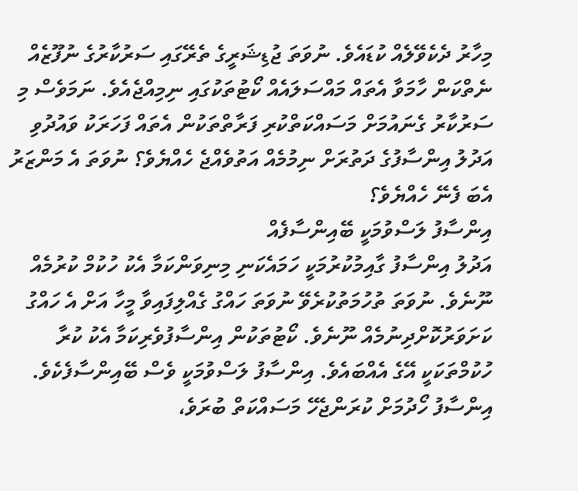މިހާރު ދެކެވޭލެއް ކުޑައެވެ. ނުވަތަ ޖުޑިޝަރީގެ ތެރޭގައި ސަރުކާރުގެ ނުފޫޒެއް ނެތްކަން ހާމަވާ އެތައް މައްސަލައެއް ކޯޓުތަކުގައި ނިމިއްޖެއެވެ. ނަމަވެސް މި ސަރުކާރު ގެނައުމަށް މަސައްކަތްކުރި ފަރާތްތަކުން އެތައް ފަހަރަކު ވައުދުވި އަދުލު އިންސާފުގެ ދަތުރަށް ނިމުމެއް އަތުވެއްޖެ ހެއްޔެވެ؟ ނުވަތަ އެ މަންޒަރު އެބަ ފެނޭ ހެއްޔެވެ؟
އިންސާފު ލަސްވުމަކީ ބޭއިންސާފެއް
އަދުލު އިންސާފު ގާއިމުކުރުމަކީ ހަމައެކަނި މިނިވަންކަމާ އެކު ހުކުމް ކުރުމެއް ނޫނެވެ. ނުވަތަ ތުހުމަތުކުރެވޭ ނުވަތަ ހައްގު ގެއްލިފައިވާ މީހާ އަށް އެ ހައްގު ކަށަވަރުކޮށްދިނުމެއް ނޫނެވެ. ކޯޓުތަކުން އިންސާފުވެރިކަމާ އެކު ކުރާ ހުކުމްތަކަކީ އޭގެ އެއްބައެވެ. އިންސާފު ލަސްވުމަކީ ވެސް ބޭއިންސާފެކެވެ. އިންސާފު ހޯދުމަށް ކުރަންޖެހޭ މަސައްކަތް ބުރަވެ،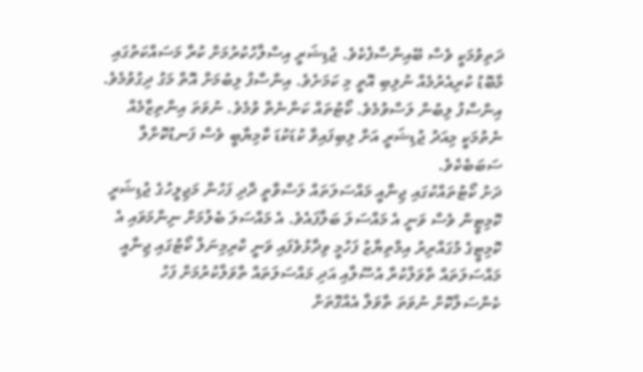ދަތިވުމަކީ ވެސް ބޭއިންސާފެކެވެ. ޖުޑިޝަރީ އިސްލާހުކުރުމަށް ކުރާ މަސައްކަތުގައި މާބޮޑު ކުރިއެރުމެއް ނުލިބި އޮތީ މި ކަމަށެވެ. އިންސާފު ލިބުމަށް އޮތް މަގު ދިގުވުމެވެ. އިންސާފު ލިބުން ލަސްވުމެވެ. ކޯޓުތައް ކަންނެތް ވުމެވެ. ނުވަތަ އިންތިޒާމެއް ނެތުމަކީ މިއަދު ޖުޑިޝަރީ އަށް ލިބިފައިވާ ކުޑަކުޑަ ކާމިޔާބީ ވެސް ފަނޑުކޮށްލާ ސަބަބެކެވެ.
ދަށު ކޯޓުތައްކުގައި ޖިނާއީ މައްސަލަތައް ލަސްވާތީ ދާދި ފަހުން މަޖިލީހުގެ ޖުޑިޝަރީ ކޮމިޓީން ވެސް ވަނީ އެ މައްސަލަ ބަލާފައެވެ. އެ މައްސަލަ ބެލުމަށް ނިންމަވައި އެ ކޮމިޓީގެ މުގައްރިރު އިމްތިޔާޒު ފަހުމީ ވިދާޅުވެފައި ވަނީ ކްރިމިނަލް ކޯޓުގައި ޖިނާއީ މައްސަލަތައް ތާވަލްކުރާ އުސޫލާއި އަދި މައްސަލަތައް ތާވަލްކުރުމަށް ފަހު ކެންސަލްކޮށް ނުވަތަ ތާވަލާ އެއްގޮތަށް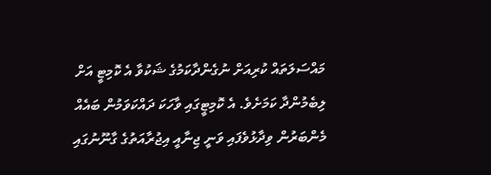މައްސަލަތައް ކުރިއަށް ނުގެންދާކަމުގެ ޝަކުވާ އެ ކޮމިޓީ އަށް ލިބެމުންދާ ކަމަށެވެ. އެ ކޮމިޓީގައި ވާހަކަ ދައްކަވަމުން ބައެއް މެންބަރުން ވިދާޅުވެފައި ވަނީ ޖިނާއީ އިޖުރާއަތުގެ ގާނޫނުގައި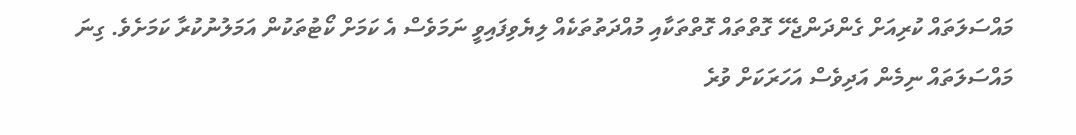މައްސަލަތައް ކުރިއަށް ގެންދަންޖެހޭ ގޮތްތައް ގޮތްތަކާއި މުއްދަތުތަކެއް ލިޔެވިފައިވީ ނަމަވެސް އެ ކަމަށް ކޯޓުތަކުން އަމަލުނުކުރާ ކަމަށެވެ. ގިނަ މައްސަލަތައް ނިމެން އަދިވެސް އަހަރަކަށް ވުރެ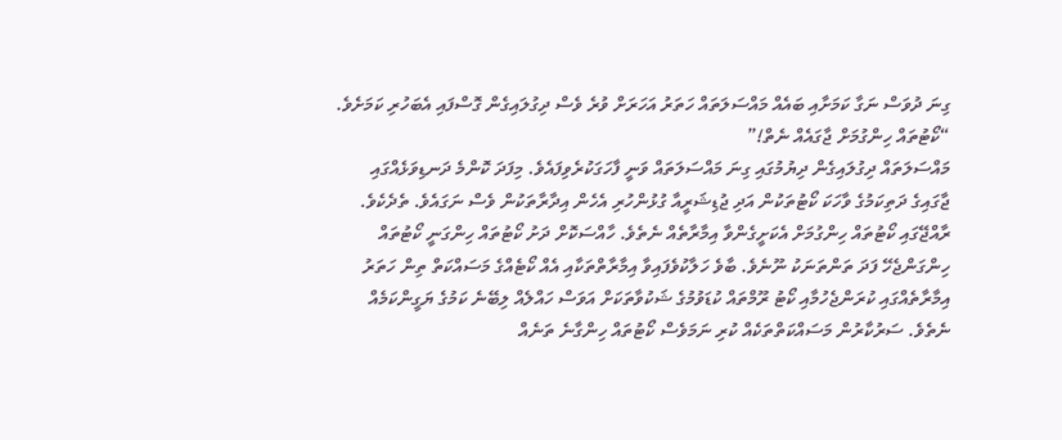ގިނަ ދުވަސް ނަގާ ކަމަށާއި ބައެއް މައްސަލަތައް ހަތަރު އަހަރަށް ވުރެ ވެސް ދިގުލައިގެން ގޮސްފައި އެބަހުރި ކަމަށެވެ.
“ކޯޓުތައް ހިންގުމަށް ޖާގައެއް ނެތް!”
މައްސަލަތައް ދިގުލައިގެން ދިޔުމުގައި ގިނަ މައްސަލަތައް ވަނީ ފާހަގަކުރެވިފައެވެ. މިފަދަ ކޮންމެ ދަނޑިވަޅެއްގައި ޖާގައިގެ ދަތިކަމުގެ ވާހަކަ ކޯޓުތަކުން އަދި ޖުޑިޝަރީއާ ގުޅުންހުރި އެހެން އިދާރާތަކުން ވެސް ނަގައެވެ. ތެދެކެވެ. ރާއްޖޭގައި ކޯޓުތައް ހިންގުމަށް އެކަށީގެންވާ އިމާރާތެއް ނެތެވެ. ހާއްސަކޮށް ދަށު ކޯޓުތައް ހިންގަނީ ކޯޓުތައް ހިންގަންޖެހޭ ފަދަ ތަންތަނަކު ނޫނެވެ. ބާވެ ހަލާކުވެފައިވާ އިމާރާތްތަކާއި އެއް ކޯޓެއްގެ މަސައްކަތް ތިން ހަތަރު އިމާރާތެއްގައި ކުރަންޖެހުމާއި ކޯޓު ރޫމްތައް ކުޑަވުމުގެ ޝަކުވާތަކަށް އަވަސް ހައްލެއް ލިބޭނެ ކަމުގެ ޔަގީންކަމެއް ނެތެވެ. ސަރުކާރުން މަސައްކަތްތަކެއް ކުރި ނަމަވެސް ކޯޓުތައް ހިންގާނެ ތަނެއް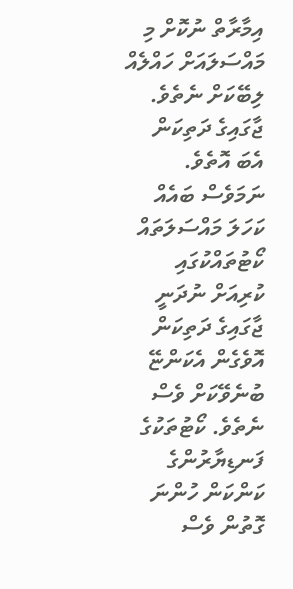އިމާރާތް ނުކޮށް މި މައްސަލައަށް ހައްލެއް ލިބޭކަށް ނެތެވެ.
ޖާގައިގެ ދަތިކަން އެބަ އޮތެވެ. ނަމަވެސް ބައެއް ކަހަލަ މައްސަލަތައް ކޯޓުތައްކުގައި ކުރިއަށް ނުދަނީ ޖާގައިގެ ދަތިކަން އޮވެގެން އެކަންޏޭ ބުނެވޭކަށް ވެސް ނެތެވެ. ކޯޓުތަކުގެ ފަނޑިޔާރުންގެ ކަންކަން ހުންނަ ގޮތުން ވެސް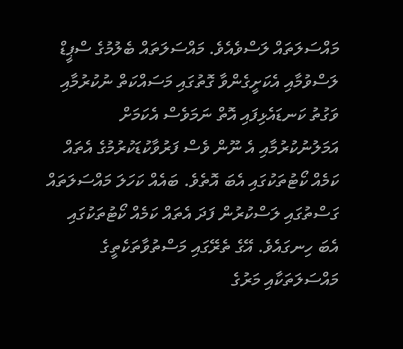މައްސަލަތައް ލަސްވެއެވެ. މައްސަލަތައް ބެލުމުގެ ސްޕީޑް ލަސްވުމާއި އެކަށީގެންވާ ގޮތުގައި މަސައްކަތް ނުކުރުމާއި ވަގުތު ކަނޑައެޅިފައި އޮތް ނަމަވެސް އެކަމަށް އަމަލުނުކުރުމާއި އެ ނޫން ވެސް ފަރުވާކުޑަކުރުމުގެ އެތައް ކަމެއް ކޯޓުތަކުގައި އެބަ އޮތެވެ. ބައެއް ކަހަލަ މައްސަލަތައް ގަސްތުގައި ލަސްކުރުން ފަދަ އެތައް ކަމެއް ކޯޓުތަކުގައި އެބަ ހިނގައެވެ. އޭގެ ތެރޭގައި މަސްތުވާތަކެތީގެ މައްސަލަތަކާއި މަރުގެ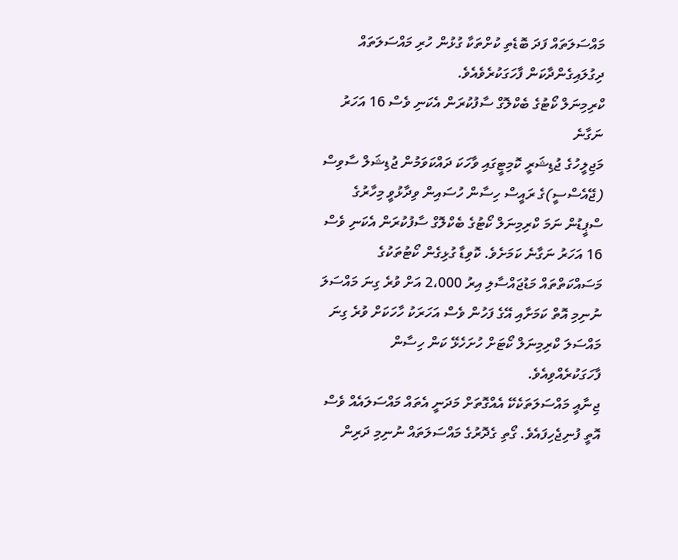މައްސަލަތައް ފަދަ ބޮޑެތި ކުށްތަކާ ގުޅުން ހުރި މައްސަލަތައް ދިގުލައިގެންދާކަން ފާހަގަކުރެވެއެވެ.
ކްރިމިނަލް ކޯޓުގެ ބެކްލޮގް ސާފުކުރަން އެކަނި ވެސް 16 އަހަރު ނަގާނެ
މަޖިލީހުގެ ޖުޑިޝަރީ ކޮމިޓީގައި ވާހަކަ ދައްކަވަމުން ޖުޑިޝަލް ސާވިސް (ޖޭއެސްސީ)ގެ ރައީސް ހިސާން ހުސައިން ވިދާޅުވީ މިހާރުގެ ސްޕީޑުން ނަމަ ކްރިމިނަލް ކޯޓުގެ ބެކްލޮގް ސާފުކުރަން އެކަނި ވެސް 16 އަހަރު ނަގާނެ ކަމަށެވެ. ކޮވިޑާ ގުޅިގެން ކޯޓުތަކުގެ މަސައްކަތްތައް މަޑުޖައްސާލި އިރު 2،000 އަށް ވުރެ ގިނަ މައްސަލަ ނުނިމި އޮތް ކަމަށާއި އޭގެ ފަހުން ވެސް އަހަރަކު ހާހަކަށް ވުރެ ގިނަ މައްސަލަ ކްރިމިނަލް ކޯޓަށް ހުށަހެޅޭ ކަން ހިސާން ފާހަގަކުރެއްވިއެވެ.
ޖިނާއީ މައްސަލަތަކެކޭ އެއްގޮތަށް މަދަނީ އެތައް މައްސަލައެއް ވެސް އޮތީ ފުނިޖެހިފައެވެ. ގޯތި ގެދޮރުގެ މައްސަލަތައް ނުނިމި ދަރިން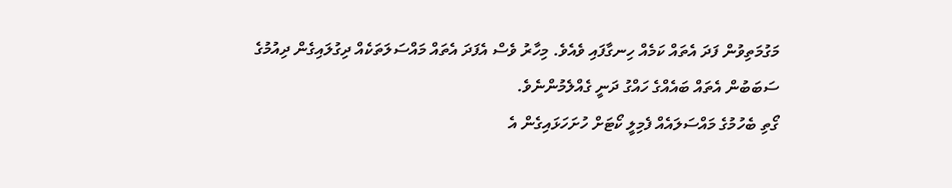މަގުމަތިވުން ފަދަ އެތައް ކަމެއް ހިނގާފައި ވެއެވެ. މިހާރު ވެސް އެފަދަ އެތައް މައްސަލަތަކެއް ދިގުލައިގެން ދިއުމުގެ ސަބަބުން އެތައް ބައެއްގެ ހައްގު ދަނީ ގެއްލެމުންނެވެ.
ގޯތި ބެހުމުގެ މައްސަލައެއް ފެމިލީ ކޯޓަށް ހުށަހަޅައިގެން އެ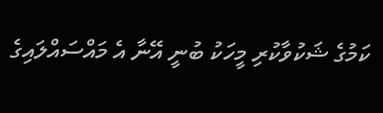ކަމުގެ ޝަކުވާކުރި މީހަކު ބުނީ އޭނާ އެ މައްސައްލައިގެ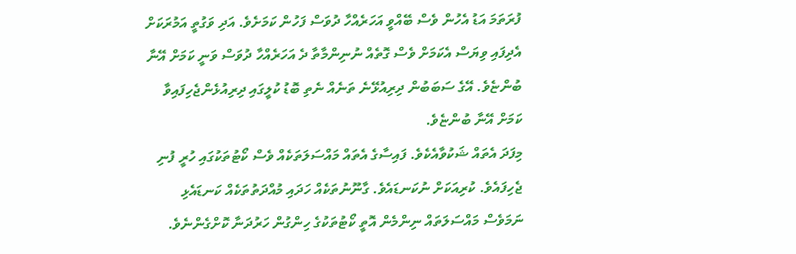ފުރަތަމަ އަޑު އެހުން ވެސް ބޭއްވީ އަހަރެއްހާ ދުވަސް ފަހުން ކަމަށެވެ. އަދި ވަގުތީ އަމުރަކަށް އެދިފައި ވިޔަސް އެކަމަށް ވެސް ގޮތެއް ނުނިންމާތާ ދެ އަހަރެއްހާ ދުވަސް ވަނީ ކަމަށް އޭނާ ބުންޏެވެ. އޭގެ ސަބަބުން ދިރިއުޅޭނެ ތަނެއް ނެތި ބޮޑު ކުލީގައި ދިރިއުޅެންޖެހިފައިވާ ކަމަށް އޭނާ ބުންޏެވެ.
މިފަދަ އެތައް ޝަކުވާއެކެވެ. ފައިސާގެ އެތައް މައްސަލަތަކެއް ވެސް ކޯޓުތަކުގައި ހުރީ ފުނި ޖެހިފައެވެ. ކުރިއަކަށް ނުކަނޑައެވެ. ގާނޫނުތަކެއް ހަދައި މުއްދަތުތަކެއް ކަނޑައެޅި ނަމަވެސް މައްސަލަތައް ނިންމެން އޮތީ ކޯޓުތަކުގެ ހިންގުން ހަރުދަނާ ކޮށްގެންނެވެ.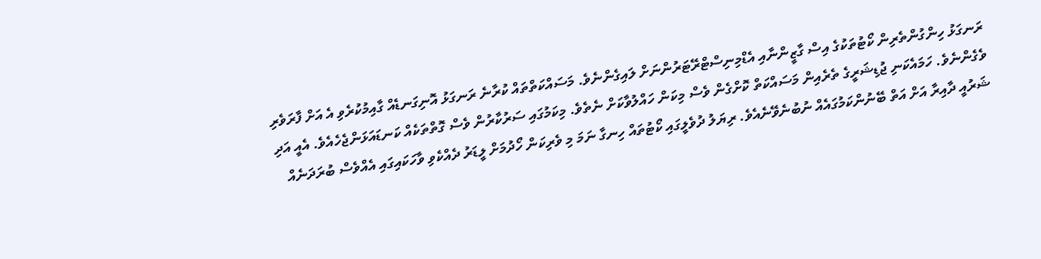ރަނގަޅު ހިންގުންތެރިން ކޯޓުތަކުގެ އިސް ގާޒީންނާއި އެޑްމިނިސްޓްރޭޓަރުންނަށް ލައިގެންނެވެ. މަސައްކަތްތައް ކުރާނެ ރަނގަޅު އޮނިގަނޑެއް ގާއިމުކުރެވި އެ އަށް ފާރަވެރި ވެގެންނެވެ. ހަމައެކަނި ޖުޑިޝަރީގެ ތެރެއިން މަސައްކަތް ކޮށްގެން ވެސް މިކަން ހައްލުވާކަށް ނެތެވެ. މިކަމުގައި ސަރުކާރުން ވެސް ގޮތްތަކެއް ކަނޑައަޅަންޖެހެއެވެ. އެއީ އަދި ޝަރުއީ ދާއިރާ އަށް އަތް ބޭނުންކަމުގައެއް ނުބުނެވޭނެއެވެ. ރިޔަލު ދުވެލީގައި ކޯޓުތައް ހިނގާ ނަމަ މި ވެރިކަން ހޯދުމަށް ލީޑަރު ދެއްކެވި ވާހަކައިގައި އެއްވެސް ބުރަދަނެއް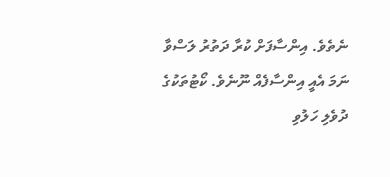ނެތެވެ. އިންސާފަށް ކުރާ ދަތުރު ލަސްވާ ނަމަ އެއީ އިންސާފެއް ނޫނެވެ. ކޯޓުތަކުގެ ދުވެލި ހަލުވި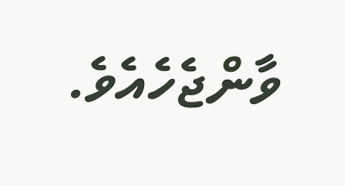ވާންޖެހެއެވެ.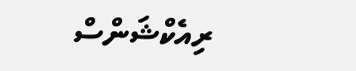ރިއެކްޝަންސް